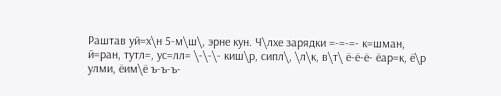Раштав уй=х\н 5-м\ш\, эрне кун. Ч\лхе зарядки =-=-=- к=шман, й=ран, тутл=, ус=лл= \-\-\- киш\р, сипл\, \л\к, в\т\ ё-ё-ё- ёар=к, ё\р улми, ёим\ё ъ-ъ-ъ-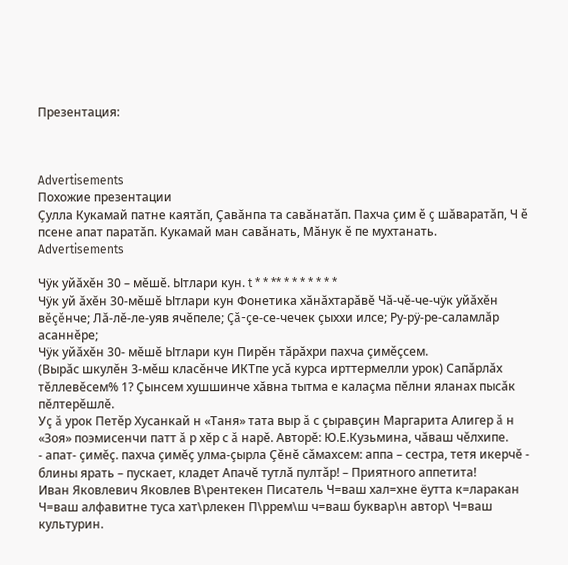Презентация:



Advertisements
Похожие презентации
Çулла Кукамай патне каятăп, Çавăнпа та савăнатăп. Пахча çим ӗ ç шăваратăп, Ч ӗ псене апат паратăп. Кукамай ман савăнать, Мăнук ӗ пе мухтанать.
Advertisements

Чÿк уйăхĕн 30 – мĕшĕ. Ытлари кун. t * * ** * * * * * * *
Чÿк уй ăхĕн 30-мĕшĕ Ытлари кун Фонетика хăнăхтарăвĕ Чă-чĕ-че-чÿк уйăхĕн вĕçĕнче; Лă-лĕ-ле-уяв ячĕпеле; Çă-çе-се-чечек çыххи илсе; Ру-рÿ-ре-саламлăр асаннĕре;
Чÿк уйăхĕн 30- мĕшĕ Ытлари кун Пирĕн тăрăхри пахча çимěçсем.
(Вырăс шкулĕн 3-мĕш класĕнче ИКТпе усă курса ирттермелли урок) Сапăрлăх тĕллевĕсем% 1? Çынсем хушшинче хăвна тытма е калаçма пĕлни яланах пысăк пĕлтерĕшлĕ.
Уç ă урок Петěр Хусанкай н «Таня» тата выр ă с çыравçин Маргарита Алигер ă н «Зоя» поэмисенчи патт ă р хĕр с ă нарĕ. Авторĕ: Ю.Е.Кузьмина, чăваш чĕлхипе.
- апат- çимĕç. пахча çимĕç улма-çырла Çĕнĕ сǎмахсем: аппа – сестра, тетя икерчĕ - блины ярать – пускает, кладет Апачĕ тутлǎ пултǎр! – Приятного аппетита!
Иван Яковлевич Яковлев В\рентекен Писатель Ч=ваш хал=хне ёутта к=ларакан Ч=ваш алфавитне туса хат\рлекен П\ррем\ш ч=ваш буквар\н автор\ Ч=ваш культурин.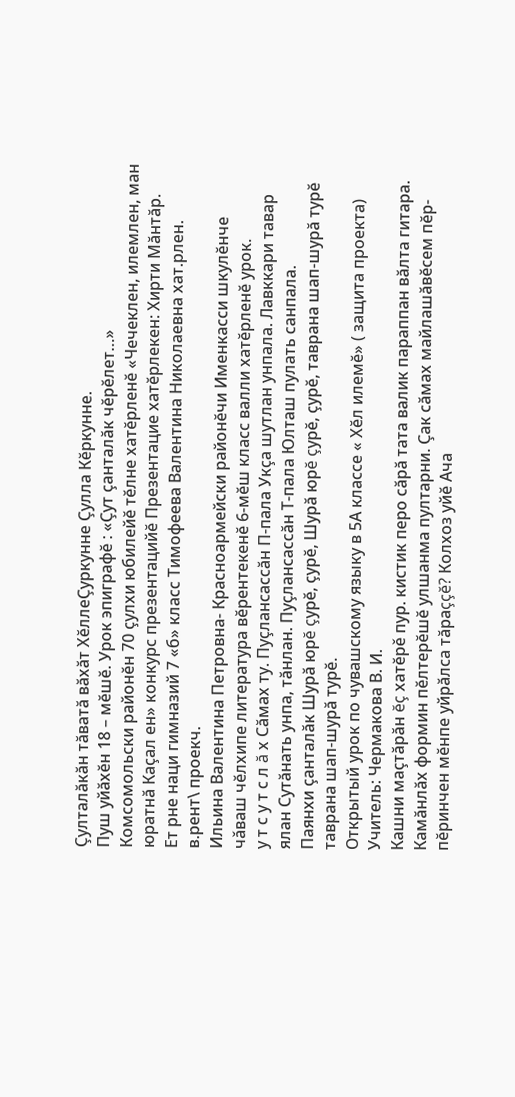Çулталăкăн тăватă вăхăт ХĕллеÇуркунне Çулла Кĕркунне.
Пуш уйăхĕн 18 – мĕшĕ. Урок эпиграфĕ : «Çут çанталăк чĕрĕлет…»
Комсомольски районĕн 70 çулхи юбилейĕ тĕлне хатĕрленĕ «Чечеклен, илемлен, ман юратнă Каçал ен» конкурс презентацийĕ Презентацие хатĕрлекен: Хирти Мăнтăр.
Ет рне наци гимназий 7 «б» класс Тимофеева Валентина Николаевна хат.рлен. в.рент\ проекч.
Ильина Валентина Петровна- Красноармейски районĕчи Именкасси шкулĕнче чǎваш чĕлхипе литература вĕрентекенĕ 6-мĕш класс валли хатĕрленĕ урок.
у т с у т с л ă х Сăмах ту. Пуçлансассăн П-пала Укçа шутлан унпала. Лавккари тавар ялан Сутăнать унпа, тăнлан. Пуçлансассăн Т-пала Юлташ пулать санпала.
Паянхи çанталăк Шурă юрĕ çурĕ, çурĕ, Шурă юрĕ çурĕ, çурĕ, таврана шап-шурă турĕ таврана шап-шурă турĕ.
Открытый урок по чувашскому языку в 5А классе « Хĕл илемĕ» ( защита проекта) Учитель: Чермакова В. И.
Кашни маçтăрăн ĕç хатĕрě пур. кистик перо сăрă тата валик параппан вăлта гитара.
Камăнлăх формин пĕлтерĕшĕ улшанма пултарни. Çак сăмах майлашăвĕсем пĕр- пĕринчен мĕнпе уйрăлса тăраççĕ? Колхоз уйĕ Ача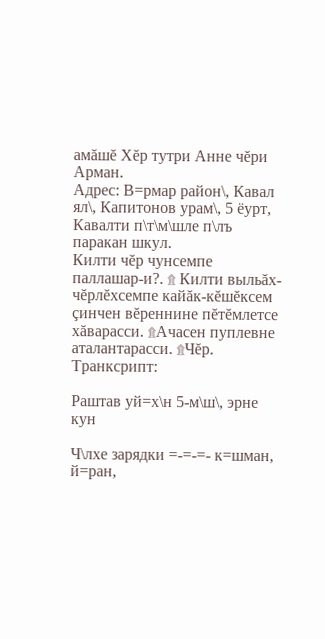амăшĕ Хĕр тутри Анне чĕри Арман.
Адрес: В=рмар район\, Кавал ял\, Капитонов урам\, 5 ёурт, Кавалти п\т\м\шле п\лъ паракан шкул.
Килти чĕр чунсемпе паллашар-и?. ۩ Килти выльăх- чĕрлĕхсемпе кайăк-кĕшĕксем çинчен вĕреннине пĕтĕмлетсе хăварасси. ۩Ачасен пуплевне аталантарасси. ۩Чĕр.
Транксрипт:

Раштав уй=х\н 5-м\ш\, эрне кун

Ч\лхе зарядки =-=-=- к=шман, й=ран,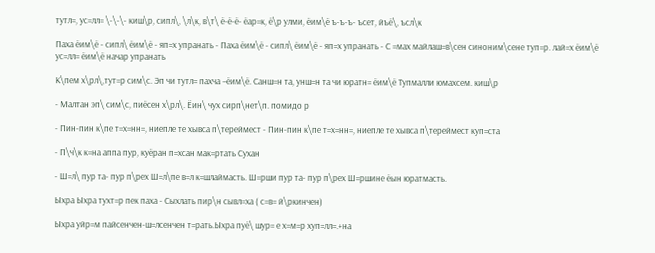тутл=, ус=лл= \-\-\- киш\р, сипл\, \л\к, в\т\ ё-ё-ё- ёар=к, ё\р улми, ёим\ё ъ-ъ-ъ- ъсет, йъё\, ъсл\к

Паха ёим\ё - сипл\ ёим\ё - яп=х упранать - Паха ёим\ё - сипл\ ёим\ё - яп=х упранать - С =мах майлаш=в\сен синоним\сене туп=р. лай=х ёим\ё ус=лл= ёим\ё начар упранать

К\пем х\рл\,тут=р сим\с. Эп чи тутл= пахча –ёим\ё. Санш=н та, унш=н та чи юратн= ёим\ё Тупмалли юмахсем. киш\р

- Малтан эп\ сим\с, пиёсен х\рл\. Ёин\ чух сирп\нет\п. помидо р

- Пин-пин к\пе т=х=нн=, ниепле те хывса п\тереймест - Пин-пин к\пе т=х=нн=, ниепле те хывса п\тереймест куп=ста

- П\ч\к к=на аппа пур, куёран п=хсан мак=ртать Сухан

- Ш=л\ пур та- пур п\рех Ш=л\пе в=л к=шлаймасть. Ш=рши пур та- пур п\рех Ш=ршине ёын юратмасть.

Ыхра Ыхра тухт=р пек паха - Сыхлать пир\н сывл=ха ( с=в= й\ркинчен)

Ыхра уйр=м пайсенчен-ш=лсенчен т=рать.Ыхра пуё\ шур= е х=м=р хуп=лл=.+на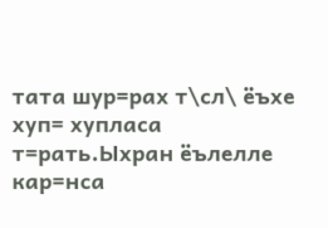тата шур=рах т\сл\ ёъхе хуп= хупласа т=рать.Ыхран ёълелле кар=нса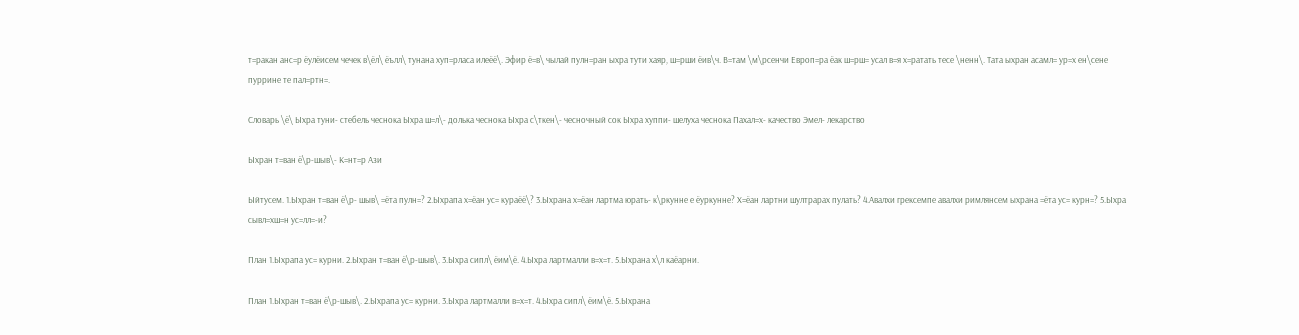т=ракан анс=р ёулёисем чечек в\ёл\ ёълл\ тунана хуп=рласа илеёё\. Эфир ё=в\ чылай пулн=ран ыхра тути хаяр, ш=рши ёив\ч. В=там \м\рсенчи Европ=ра ёак ш=рш= усал в=я х=ратать тесе \ненн\. Тата ыхран асамл= ур=х ен\сене пуррине те пал=ртн=.

Словарь \ё\ Ыхра туни- стебель чеснока Ыхра ш=л\- долька чеснока Ыхра с\ткен\- чесночный сок Ыхра хуппи- шелуха чеснока Пахал=х- качество Эмел- лекарство

Ыхран т=ван ё\р-шыв\- К=нт=р Ази

Ыйтусем. 1.Ыхран т=ван ё\р- шыв\ =ёта пулн=? 2.Ыхрапа х=ёан ус= кураёё\? 3.Ыхрана х=ёан лартма юрать- к\ркунне е ёуркунне? Х=ёан лартни шултрарах пулать? 4.Авалхи грексемпе авалхи римлянсем ыхрана =ёта ус= курн=? 5.Ыхра сывл=хш=н ус=лл=-и?

План 1.Ыхрапа ус= курни. 2.Ыхран т=ван ё\р-шыв\. 3.Ыхра сипл\ ёим\ё. 4.Ыхра лартмалли в=х=т. 5.Ыхрана х\л каёарни.

План 1.Ыхран т=ван ё\р-шыв\. 2.Ыхрапа ус= курни. 3.Ыхра лартмалли в=х=т. 4.Ыхра сипл\ ёим\ё. 5.Ыхрана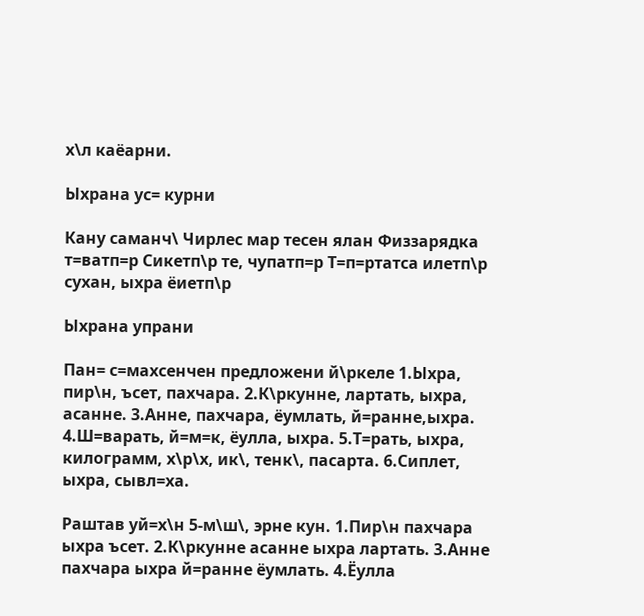х\л каёарни.

Ыхрана ус= курни

Кану саманч\ Чирлес мар тесен ялан Физзарядка т=ватп=р Сикетп\р те, чупатп=р Т=п=ртатса илетп\р сухан, ыхра ёиетп\р

Ыхрана упрани

Пан= с=махсенчен предложени й\ркеле 1.Ыхра, пир\н, ъсет, пахчара. 2.К\ркунне, лартать, ыхра, асанне. 3.Анне, пахчара, ёумлать, й=ранне,ыхра. 4.Ш=варать, й=м=к, ёулла, ыхра. 5.Т=рать, ыхра, килограмм, х\р\х, ик\, тенк\, пасарта. 6.Сиплет, ыхра, сывл=ха.

Раштав уй=х\н 5-м\ш\, эрне кун. 1.Пир\н пахчара ыхра ъсет. 2.К\ркунне асанне ыхра лартать. 3.Анне пахчара ыхра й=ранне ёумлать. 4.Ёулла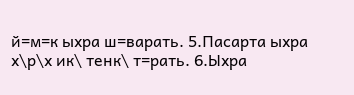й=м=к ыхра ш=варать. 5.Пасарта ыхра х\р\х ик\ тенк\ т=рать. 6.Ыхра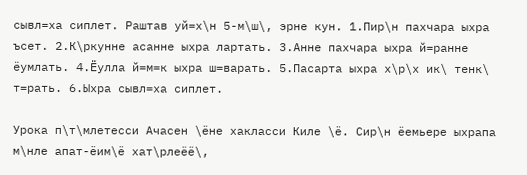сывл=ха сиплет. Раштав уй=х\н 5-м\ш\, эрне кун. 1.Пир\н пахчара ыхра ъсет. 2.К\ркунне асанне ыхра лартать. 3.Анне пахчара ыхра й=ранне ёумлать. 4.Ёулла й=м=к ыхра ш=варать. 5.Пасарта ыхра х\р\х ик\ тенк\ т=рать. 6.Ыхра сывл=ха сиплет.

Урока п\т\млетесси Ачасен \ёне хакласси Киле \ё. Сир\н ёемьере ыхрапа м\нле апат-ёим\ё хат\рлеёё\,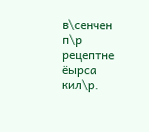в\сенчен п\р рецептне ёырса кил\р.